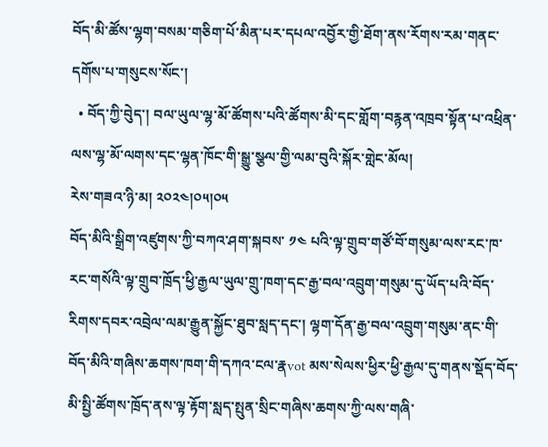བོད་མི་ཚོས་ལྷག་བསམ་གཅིག་པོ་མིན་པར་དཔལ་འབྱོར་གྱི་ཐོག་ནས་རོགས་རམ་གནང་དགོས་པ་གསུངས་སོང་།
  • བོད་ཀྱི་བེུད་། བལ་ཡུལ་ལྷ་མོ་ཚོགས་པའི་ཚོགས་མི་དང་གློག་བརྙན་འཁྲབ་སྟོན་པ་འཕྲིན་ལས་ལྷ་མོ་ལགས་དང་ལྷན་ཁོང་གི་སྒྱུ་སྩལ་གྱི་ལམ་བུའི་སྐོར་གླེང་མོལ།
རེས་གཟའ་ཉི་མ། ༢༠༢༤།༠༥།༠༥
བོད་མིའི་སྒྲིག་འཛུགས་ཀྱི་བཀའ་ཤག་སྐབས་ ༡༤ པའི་ལྟ་གྲུབ་གཙོ་བོ་གསུམ་ལས་རང་ཁ་རང་གསོའི་ལྟ་གྲུབ་ཁྲོད་ཕྱི་རྒྱལ་ཡུལ་གྲུ་ཁག་དང་རྒྱ་བལ་འབྲུག་གསུམ་དུ་ཡོད་པའི་བོད་རིགས་དབར་འབྲེལ་ལམ་རྒྱུན་སྐྱོང་ཐུབ་སླད་དང་། ལྷག་དོན་རྒྱ་བལ་འབྲུག་གསུམ་ནང་གི་བོད་མིའི་གཞིས་ཆགས་ཁག་གི་དཀའ་ངལ་རྣvot མས་སེལས་ཕྱིར་ཕྱི་རྒྱལ་དུ་གནས་སྡོད་བོད་མི་སྤྱི་ཚོགས་ཁྲོད་ནས་ལྟ་རྟོག་སླད་སྤུན་སྲིང་གཞིས་ཆགས་ཀྱི་ལས་གཞི་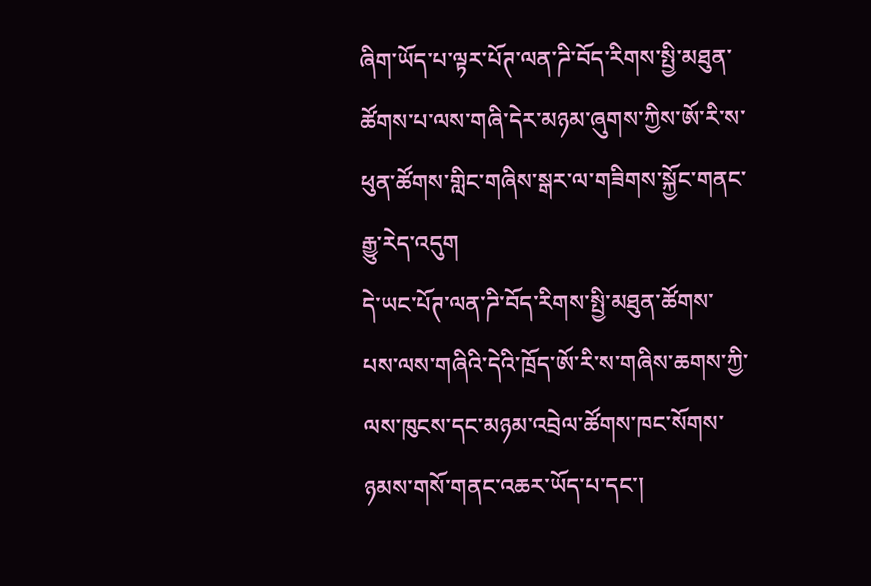ཞིག་ཡོད་པ་ལྟར་པོཊ་ལན་ཌི་བོད་རིགས་སྤྱི་མཐུན་ཚོགས་པ་ལས་གཞི་དེར་མཉམ་ཞུགས་ཀྱིས་ཨོ་རི་ས་ཕུན་ཚོགས་གླིང་གཞིས་སྒར་ལ་གཟིགས་སྐྱོང་གནང་རྒྱུ་རེད་འདུག
དེ་ཡང་པོཊ་ལན་ཌི་བོད་རིགས་སྤྱི་མཐུན་ཚོགས་པས་ལས་གཞིའི་དེའི་ཁྲོད་ཨོ་རི་ས་གཞིས་ཆགས་ཀྱི་ལས་ཁུངས་དང་མཉམ་འབྲེལ་ཚོགས་ཁང་སོགས་ཉམས་གསོ་གནང་འཆར་ཡོད་པ་དང་།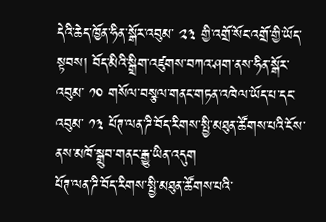དེའི་ཆེད་ཁྱོན་ཧིན་སྒོར་འབུམ་ ༢༣ གྱི་འགྲོ་སོང་འགྲོ་གྱི་ཡོད་སྟབས། བོད་མིའི་སྒྲིག་འཛུགས་བཀའ་ཤག་ནས་ཧིན་སྒོར་འབུམ་ ༡༠ གསོལ་བསྩལ་གནང་གཏན་འཁེལ་ཡོད་པ་དང་འབུམ་ ༡༣ པོཊ་ལན་ཌི་བོད་རིགས་སྤྱི་མཐུན་ཚོགས་པའི་ངོས་ནས་མཁོ་སྒྲུབ་གནང་རྒྱུ་ཡིན་འདུག
པོཊ་ལན་ཌི་བོད་རིགས་སྤྱི་མཐུན་ཚོགས་པའི་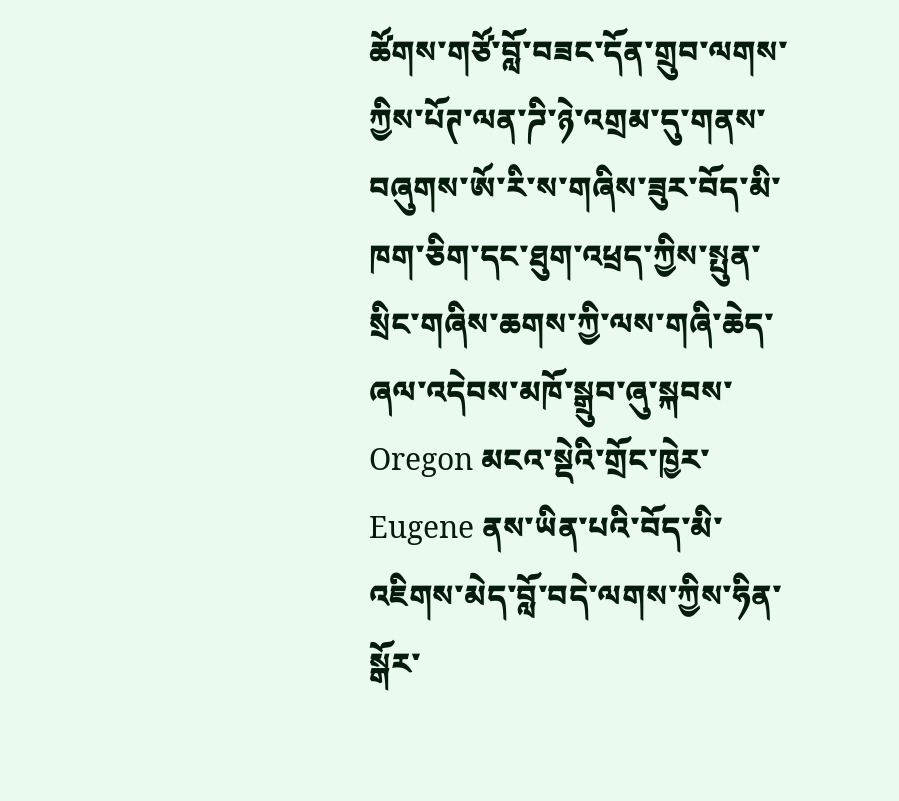ཚོགས་གཙོ་བློ་བཟང་དོན་གྲུབ་ལགས་ཀྱིས་པོཊ་ལན་ཌི་ཉེ་འགྲམ་དུ་གནས་བཞུགས་ཨོ་རི་ས་གཞིས་ཟུར་བོད་མི་ཁག་ཅིག་དང་ཐུག་འཕྲད་ཀྱིས་སྤུན་སྲིང་གཞིས་ཆགས་ཀྱི་ལས་གཞི་ཆེད་ཞལ་འདེབས་མཁོ་སྒྲུབ་ཞུ་སྐབས་ Oregon མངའ་སྡེའི་གྲོང་ཁྱེར་ Eugene ནས་ཡིན་པའི་བོད་མི་འཇིགས་མེད་བློ་བདེ་ལགས་ཀྱིས་ཧིན་སྒོར་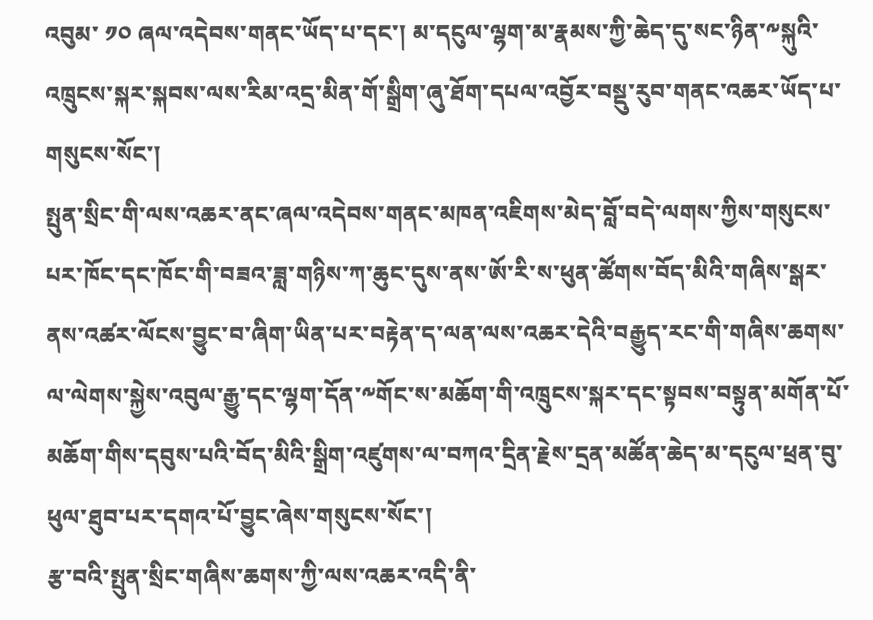འབུམ་ ༡༠ ཞལ་འདེབས་གནང་ཡོད་པ་དང་། མ་དངུལ་ལྷག་མ་རྣམས་ཀྱི་ཆེད་དུ་སང་ཉིན་༸སྐུའི་འཁྲུངས་སྐར་སྐབས་ལས་རིམ་འདྲ་མིན་གོ་སྒྲིག་ཞུ་ཐོག་དཔལ་འབྱོར་བསྡུ་རུབ་གནང་འཆར་ཡོད་པ་གསུངས་སོང་།
སྤུན་སྲིང་གི་ལས་འཆར་ནང་ཞལ་འདེབས་གནང་མཁན་འཇིགས་མེད་བློ་བདེ་ལགས་ཀྱིས་གསུངས་པར་ཁོང་དང་ཁོང་གི་བཟའ་ཟླ་གཉིས་ཀ་ཆུང་དུས་ནས་ཨོ་རི་ས་ཕུན་ཚོགས་བོད་མིའི་གཞིས་སྒར་ནས་འཚར་ལོངས་བྱུང་བ་ཞིག་ཡིན་པར་བརྟེན་ད་ལན་ལས་འཆར་དེའི་བརྒྱུད་རང་གི་གཞིས་ཆགས་ལ་ལེགས་སྐྱེས་འབུལ་རྒྱུ་དང་ལྷག་དོན་༸གོང་ས་མཆོག་གི་འཁྲུངས་སྐར་དང་སྟབས་བསྟུན་མགོན་པོ་མཆོག་གིས་དབུས་པའི་བོད་མིའི་སྒྲིག་འཛུགས་ལ་བཀའ་དྲིན་རྗེས་དྲན་མཚོན་ཆེད་མ་དངུལ་ཕྲན་བུ་ཕུལ་ཐུབ་པར་དགའ་པོ་བྱུང་ཞེས་གསུངས་སོང་།
རྩ་བའི་སྤུན་སྲིང་གཞིས་ཆགས་ཀྱི་ལས་འཆར་འདི་ནི་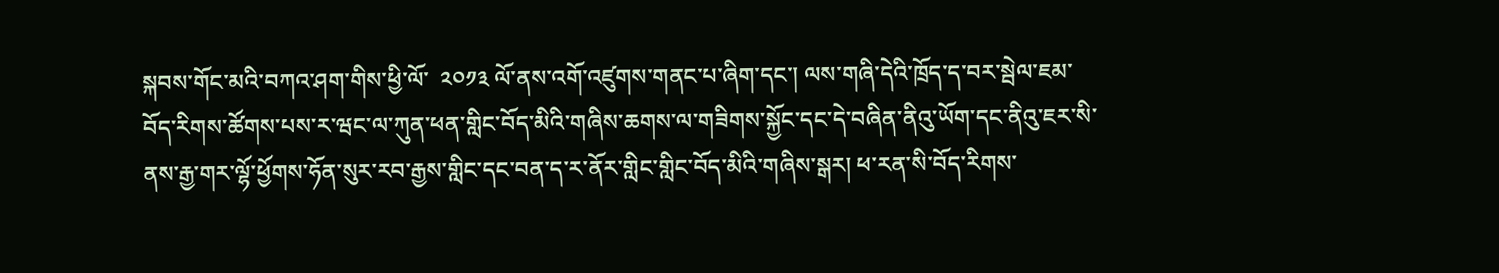སྐབས་གོང་མའི་བཀའ་ཤག་གིས་ཕྱི་ལོ་  ༢༠༡༣ ལོ་ནས་འགོ་འཛུགས་གནང་པ་ཞིག་དང་། ལས་གཞི་དེའི་ཁྲོད་ད་བར་སྦེལ་ཇམ་བོད་རིགས་ཚོགས་པས་ར་ཝང་ལ་ཀུན་ཕན་གླིང་བོད་མིའི་གཞིས་ཆགས་ལ་གཟིགས་སྐྱོང་དང་དེ་བཞིན་ནིའུ་ཡོག་དང་ནིའུ་ཇར་སི་ནས་རྒྱ་གར་ལྷོ་ཕྱོགས་ཧོན་སུར་རབ་རྒྱས་གླིང་དང་བན་ད་ར་ནོར་གླིང་གླིང་བོད་མིའི་གཞིས་སྒར། ཕ་རན་སི་བོད་རིགས་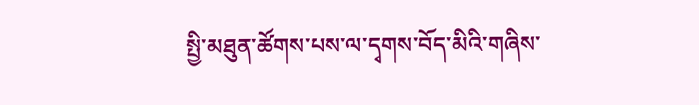སྤྱི་མཐུན་ཚོགས་པས་ལ་དྭགས་བོད་མིའི་གཞིས་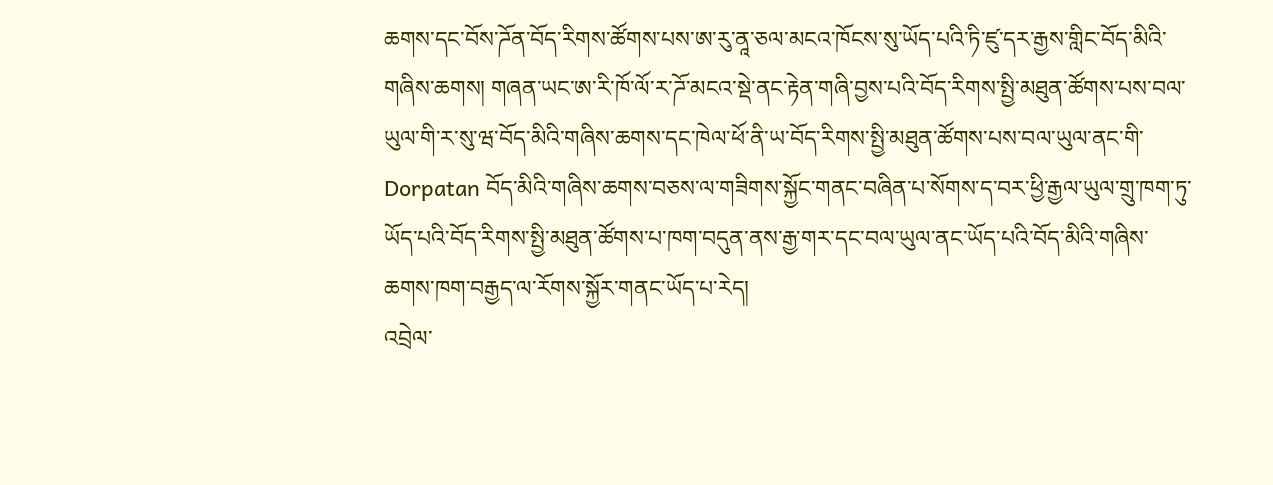ཆགས་དང་བོས་ཌོན་བོད་རིགས་ཚོགས་པས་ཨ་རུ་ནཱ་ཅལ་མངའ་ཁོངས་སུ་ཡོད་པའི་ཏི་ཛུ་དར་རྒྱས་གླིང་བོད་མིའི་གཞིས་ཆགས། གཞན་ཡང་ཨ་རི་ཁོ་ལོ་ར་ཌོ་མངའ་སྡེ་ནང་རྟེན་གཞི་བྱས་པའི་བོད་རིགས་སྤྱི་མཐུན་ཚོགས་པས་བལ་ཡུལ་གི་ར་སུ་ཝ་བོད་མིའི་གཞིས་ཆགས་དང་ཁེལ་ཕོ་ནི་ཡ་བོད་རིགས་སྤྱི་མཐུན་ཚོགས་པས་བལ་ཡུལ་ནང་གི་ Dorpatan བོད་མིའི་གཞིས་ཆགས་བཅས་ལ་གཟིགས་སྐྱོང་གནང་བཞིན་པ་སོགས་ད་བར་ཕྱི་རྒྱལ་ཡུལ་གྲུ་ཁག་ཏུ་ཡོད་པའི་བོད་རིགས་སྤྱི་མཐུན་ཚོགས་པ་ཁག་བདུན་ནས་རྒྱ་གར་དང་བལ་ཡུལ་ནང་ཡོད་པའི་བོད་མིའི་གཞིས་ཆགས་ཁག་བརྒྱད་ལ་རོགས་སྐྱོར་གནང་ཡོད་པ་རེད།
འབྲེལ་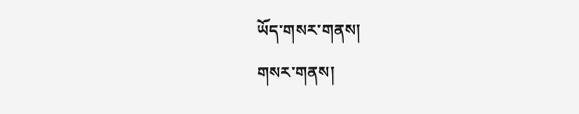ཡོད་གསར་གནས།
གསར་གནས།